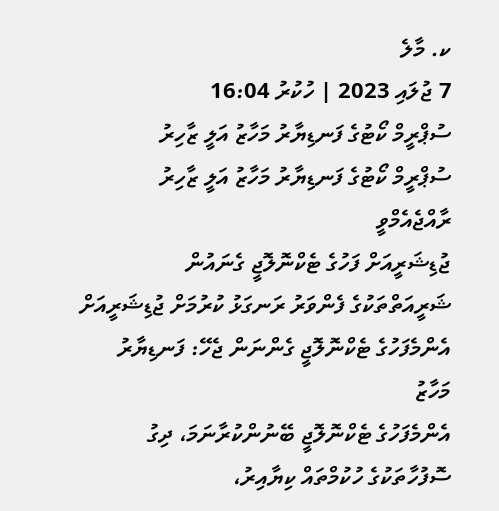ކ. މާލެ
7 ޖުލައި 2023 | ހުކުރު 16:04
ސުޕްރީމް ކޯޓުގެ ފަނޑިޔާރު މަހާޒު އަލީ ޒާހިރު
ސުޕްރީމް ކޯޓުގެ ފަނޑިޔާރު މަހާޒު އަލީ ޒާހިރު
ރާއްޖެއެމްވީ
ޖުޑިޝަރީއަށް ފަހުގެ ޓެކްނޮލޮޖީ ގެނައުން
ޝަރީއަތްތަކުގެ ފެންވަރު ރަނގަޅު ކުރުމަށް ޖުޑިޝަރީއަށް އެންމެފަހުގެ ޓެކްނޮލޮޖީ ގެންނަން ޖެހޭ: ފަނޑިޔާރު މަހާޒު
އެންމެފަހުގެ ޓެކްނޮލޮޖީ ބޭނުންކުރާނަމަ، ދިގު ސޮފުހާތަކުގެ ހުކުމްތައް ކިޔާއިރު،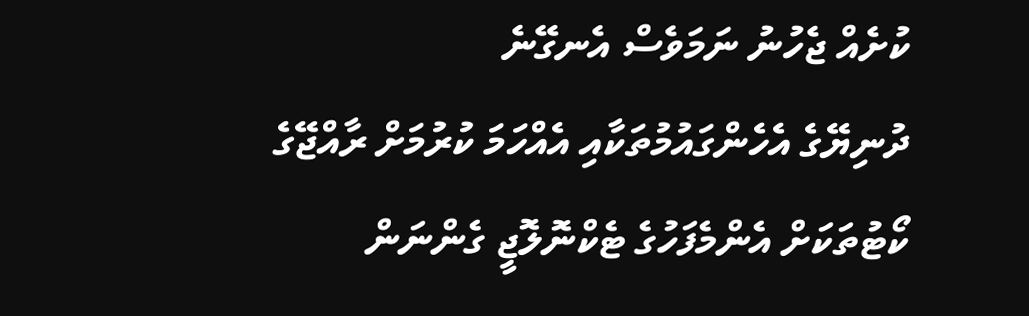ކުށެއް ޖެހުނު ނަމަވެސް އެނގޭނެ
ދުނިޔޭގެ އެހެންގައުމުތަކާއި އެއްހަމަ ކުރުމަށް ރާއްޖޭގެ ކޯޓުތަކަށް އެންމެފަހުގެ ޓެކްނޮލޮޖީ ގެންނަން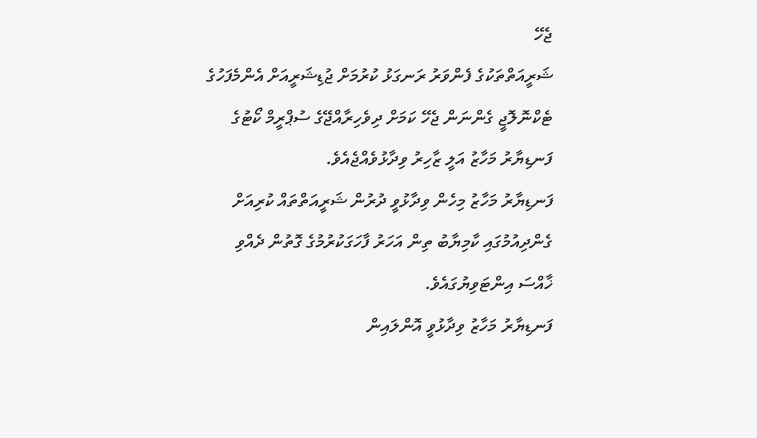ޖެހޭ
ޝަރީއަތްތަކުގެ ފެންވަރު ރަނގަޅު ކުރުމަށް ޖުޑިޝަރީއަށް އެންމެފަހުގެ ޓެކްނޮލޮޖީ ގެންނަން ޖެހޭ ކަމަށް ދިވެހިރާއްޖޭގެ ސުޕްރީމް ކޯޓުގެ ފަނޑިޔާރު މަހާޒު އަލީ ޒާހިރު ވިދާޅުވެއްޖެއެވެ.
ފަނޑިޔާރު މަހާޒު މިހެން ވިދާޅުވީ ދުރުން ޝަރީއަތްތައް ކުރިއަށް ގެންދިއުމުގައި ކާމިޔާބު ތިން އަހަރު ފާހަގަކުރުމުގެ ގޮތުން ދެއްވި ޚާއްސަ އިންޓަވިޔުގައެވެ.
ފަނޑިޔާރު މަހާޒު ވިދާޅުވީ އޮންލައިން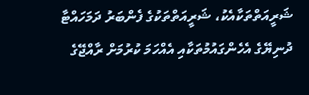ޝަރީއަތްތަކާއެކު، ޝަރީއަތްތަކުގެ ފެންބަރު ދަމަހައްޓާ ދުނިޔޭގެ އެހެންގައުމުތަކާއި އެއްހަމަ ކުރުމަށް ރާއްޖޭގެ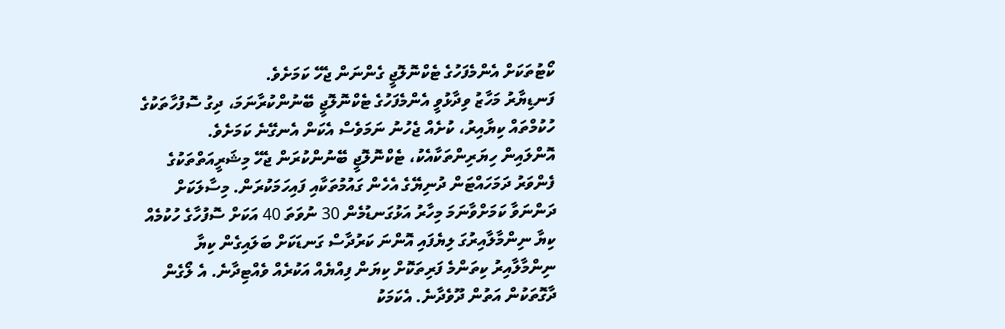ކޯޓުތަކަށް އެންމެފަހުގެ ޓެކްނޮލޮޖީ ގެންނަން ޖެހޭ ކަމަށެވެ.
ފަނޑިޔާރު މަހާޒު ވިދާޅުވީ އެންމެފަހުގެ ޓެކްނޮލޮޖީ ބޭނުންކުރާނަމަ، ދިގު ސޮފުހާތަކުގެ ހުކުމްތައް ކިޔާއިރު، ކުށެއް ޖެހުނު ނަމަވެސް އެކަން އެނގޭނެ ކަމަށެވެ.
އޮންލައިން ހިޔަރިންތަކާއެކު، ޓެކްނޮލޮޖީ ބޭނުންކުރަން ޖެހޭ މިޝަރީއަތްތަކުގެ ފެންވަރު ދަމަހައްޓަން ދުނިޔޭގެ އެހެން ގައުމުތަކާއި ފައިހަމަކުރަން. މިސާލަކަށް ދަންނަވާ ކަމަށްވާނަމަ މިހާރު އަޅުގަނޑުމެން 30 ނުވަތަ 40 އަކަށް ސޮފުހާގެ ހުކުމެއް ކިޔާ ނިންމާލާއިރުގަ ލިޔެފައި އޮންނަ ކަރުދާސް ގަނޑަކަށް ބަލައިގެން ކިޔާ ނިންމާލާއިރު ކިތަންމެ ފަރިތަކޮށް ކިޔަން ފިއްޔެއް އަކުރެއް ވެއްޓިދާނެ. އެ ލޯގެން ދާގޮތަކުން އަތުން ދޫވެދާނެ. އެކަމަކު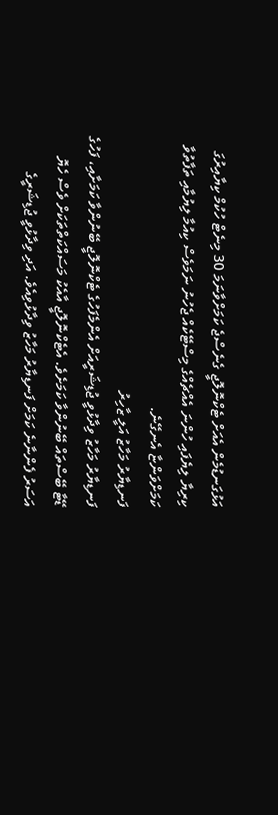އަޅުގަނޑުމެން އެއަށް ޓެކްނޮލޮޖީ ގެނެސްޖެ ކަމަށްވާނަމަ 30 މިނެޓް ހުކުމް ކިޔާއިރުގަ ކިރިޔާ ލިޔެފައި ހުންނަ އެއްޗެއްގެ މިސްޓޭކެއް ޖެހުނު ނަމަވެސް ކިއުމާ ލިޔުމާއި ތަފާތުވާ ކަމަށްވަންޏާ އެނގޭނެ.
ފަނޑިޔާރު މަހާޒު އަލީ ޒާހިރު
ފަނޑިޔާރު މަހާޒު ވިދާޅުވީ ޖުޑިޝަރީއަށް އެންމެފަހުގެ ޓެކްނޮލޮޖީ ބޭނުންވާ ކަމަށާއި، ފަހުގެ ޑޭޓާ ބޭސްތައް ބޭނުންވާ ކަމަށެވެ. އެޓެކްނޮލޮޖީ އާއެކު މަސައްކަތްތަކަށް ވެސް ހެޔޮ އަސަރު ފެންނާނެ ކަމަށް ފަނޑިޔާރު މަހާޒު ވިދާޅުވިއެވެ. އަދި ވިދާޅުވީ ޖުޑިޝަރީގެ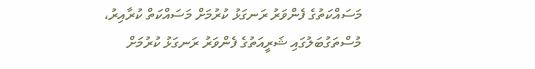މަސައްކަތުގެ ފެންވަރު ރަނގަޅު ކުރުމަށް މަސައްކަތް ކުރާއިރު، މުސްތަގުބަލުގައި ޝަރީއަތުގެ ފެންވަރު ރަނގަޅު ކުރުމަށް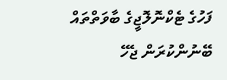ފަހުގެ ޓެކްނޮލޮޖީގެ ބާވަތްތައް ބޭނުންކުރަން ޖެހޭ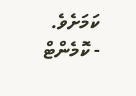ކަމަށެވެ.
- ކޮމެންޓް